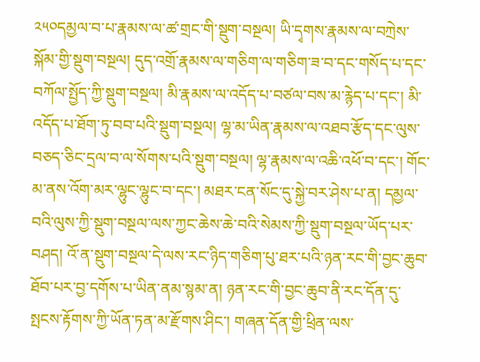༢༥༠དམྱལ་བ་པ་རྣམས་ལ་ཚ་གྲང་གི་སྡུག་བསྔལ། ཡི་དྭགས་རྣམས་ལ་བཀྲེས་སྐོམ་གྱི་སྡུག་བསྔལ། དུད་འགྲོ་རྣམས་ལ་གཅིག་ལ་གཅིག་ཟ་བ་དང་གསོད་པ་དང་བཀོལ་སྤྱོད་ཀྱི་སྡུག་བསྔལ། མི་རྣམས་ལ་འདོད་པ་བཙལ་བས་མ་རྙེད་པ་དང་། མི་འདོད་པ་ཐོག་ཏུ་བབ་པའི་སྡུག་བསྔལ། ལྷ་མ་ཡིན་རྣམས་ལ་འཐབ་རྩོད་དང་ལུས་བཅད་ཅིང་དྲལ་བ་ལ་སོགས་པའི་སྡུག་བསྔལ། ལྷ་རྣམས་ལ་འཆི་འཕོ་བ་དང་། གོང་མ་ནས་འོག་མར་ལྷུང་ལྷུང་བ་དང་། མཐར་ངན་སོང་དུ་སྐྱེ་བར་ཤེས་པ་ན། དམྱལ་བའི་ལུས་ཀྱི་སྡུག་བསྔལ་ལས་ཀྱང་ཆེས་ཆེ་བའི་སེམས་ཀྱི་སྡུག་བསྔལ་ཡོད་པར་བཤད། འོ་ན་སྡུག་བསྔལ་དེ་ལས་རང་ཉིད་གཅིག་པུ་ཐར་པའི་ཉན་རང་གི་བྱང་ཆུབ་ཐོབ་པར་བྱ་དགོས་པ་ཡིན་ནམ་སྙམ་ན། ཉན་རང་གི་བྱང་ཆུབ་ནི་རང་དོན་དུ་སྤངས་རྟོགས་ཀྱི་ཡོན་ཏན་མ་རྫོགས་ཤིང་། གཞན་དོན་གྱི་ཕྲིན་ལས་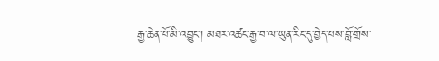རྒྱ་ཆེན་པོ་མི་འབྱུང་། མཐར་འཚང་རྒྱ་བ་ལ་ཡུན་རིང་དུ་བྱེད་པས་བློ་གྲོས་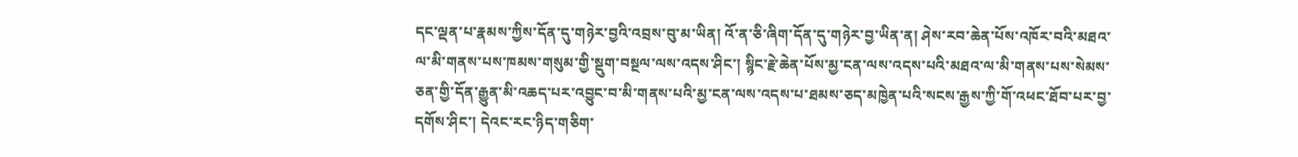དང་ལྡན་པ་རྣམས་ཀྱིས་དོན་དུ་གཉེར་བྱའི་འབྲས་བུ་མ་ཡིན། འོ་ན་ཅི་ཞིག་དོན་དུ་གཉེར་བྱ་ཡིན་ན། ཤེས་རབ་ཆེན་པོས་འཁོར་བའི་མཐའ་ལ་མི་གནས་པས་ཁམས་གསུམ་གྱི་སྡུག་བསྔལ་ལས་འདས་ཤིང་། སྙིང་རྗེ་ཆེན་པོས་མྱ་ངན་ལས་འདས་པའི་མཐའ་ལ་མི་གནས་པས་སེམས་ཅན་གྱི་དོན་རྒྱུན་མི་འཆད་པར་འབྱུང་བ་མི་གནས་པའི་མྱ་ངན་ལས་འདས་པ་ཐམས་ཅད་མཁྱེན་པའི་སངས་རྒྱས་ཀྱི་གོ་འཕང་ཐོབ་པར་བྱ་དགོས་ཤིང་། དེའང་རང་ཉིད་གཅིག་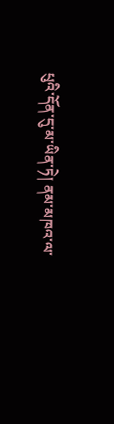པུའི་དོན་དུ་མ་ཡིན་ཏེ། ནམ་མཁའ་ལ་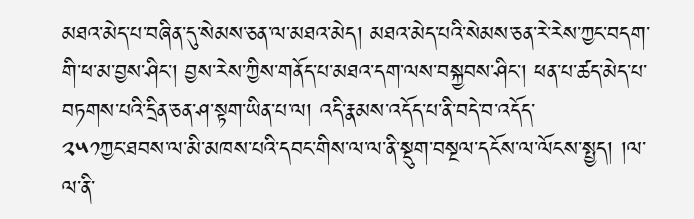མཐའ་མེད་པ་བཞིན་དུ་སེམས་ཅན་ལ་མཐའ་མེད། མཐའ་མེད་པའི་སེམས་ཅན་རེ་རེས་ཀྱང་བདག་གི་ཕ་མ་བྱས་ཤིང་། བྱས་རེས་ཀྱིས་གནོད་པ་མཐའ་དག་ལས་བསྐྱབས་ཤིང་། ཕན་པ་ཚད་མེད་པ་བཏགས་པའི་དྲིན་ཅན་ཤ་སྟག་ཡིན་པ་ལ། འདི་རྣམས་འདོད་པ་ནི་བདེ་བ་འདོད་
༢༥༡ཀྱང་ཐབས་ལ་མི་མཁས་པའི་དབང་གིས་ལ་ལ་ནི་སྡུག་བསྔལ་དངོས་ལ་ལོངས་སྤྱད། །ལ་ལ་ནི་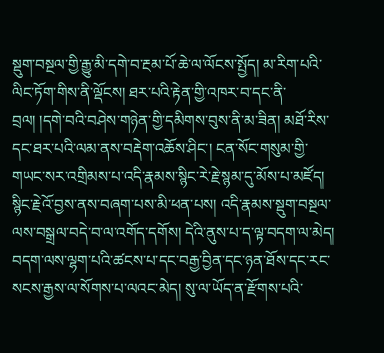སྡུག་བསྔལ་གྱི་རྒྱུ་མི་དགེ་བ་རྔམ་པོ་ཆེ་ལ་ལོངས་སྤྱོད། མ་རིག་པའི་ལིང་ཏོག་གིས་ནི་ལྡོངས། ཐར་པའི་རྟེན་གྱི་འཁར་བ་དང་ནི་བྲལ། །དགེ་བའི་བཤེས་གཉེན་གྱི་དམིགས་བུས་ནི་མ་ཟིན། མཐོ་རིས་དང་ཐར་པའི་ལམ་ནས་བརྡེག་འཆོས་ཤིང་། ངན་སོང་གསུམ་གྱི་གཡང་སར་འགྲིམས་པ་འདི་རྣམས་སྙིང་རེ་རྗེ་སྙམ་དུ་མོས་པ་མཛོད། སྙིང་རྗེའོ་བྱས་ནས་བཞག་པས་མི་ཕན་པས། འདི་རྣམས་སྡུག་བསྔལ་ལས་བསྒྲལ་བདེ་བ་ལ་འགོད་དགོས། དེའི་ནུས་པ་ད་ལྟ་བདག་ལ་མེད། བདག་ལས་ལྷག་པའི་ཚངས་པ་དང་བརྒྱ་བྱིན་དང་ཉན་ཐོས་དང་རང་སངས་རྒྱས་ལ་སོགས་པ་ལའང་མེད། སུ་ལ་ཡོད་ན་རྫོགས་པའི་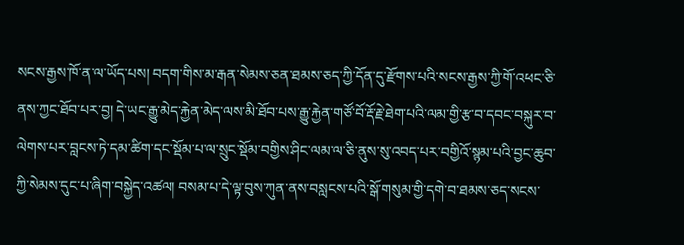སངས་རྒྱས་ཁོ་ན་ལ་ཡོད་པས། བདག་གིས་མ་རྒན་སེམས་ཅན་ཐམས་ཅད་ཀྱི་དོན་དུ་རྫོགས་པའི་སངས་རྒྱས་ཀྱི་གོ་འཕང་ཅི་ནས་ཀྱང་ཐོབ་པར་བྱ། དེ་ཡང་རྒྱུ་མེད་རྐྱེན་མེད་ལས་མི་ཐོབ་པས་རྒྱུ་རྐྱེན་གཙོ་བོ་རྡོ་རྗེ་ཐེག་པའི་ལམ་གྱི་རྩ་བ་དབང་བསྐུར་བ་ལེགས་པར་བླངས་ཏེ་དམ་ཚིག་དང་སྡོམ་པ་ལ་སྲུང་སྡོམ་བགྱིས་ཤིང་ལམ་ལ་ཅི་ནུས་སུ་འབད་པར་བགྱིའོ་སྙམ་པའི་བྱང་ཆུབ་ཀྱི་སེམས་དུང་པ་ཞིག་བསྐྱེད་འཚལ། བསམ་པ་དེ་ལྟ་བུས་ཀུན་ནས་བསླངས་པའི་སྒོ་གསུམ་གྱི་དགེ་བ་ཐམས་ཅད་སངས་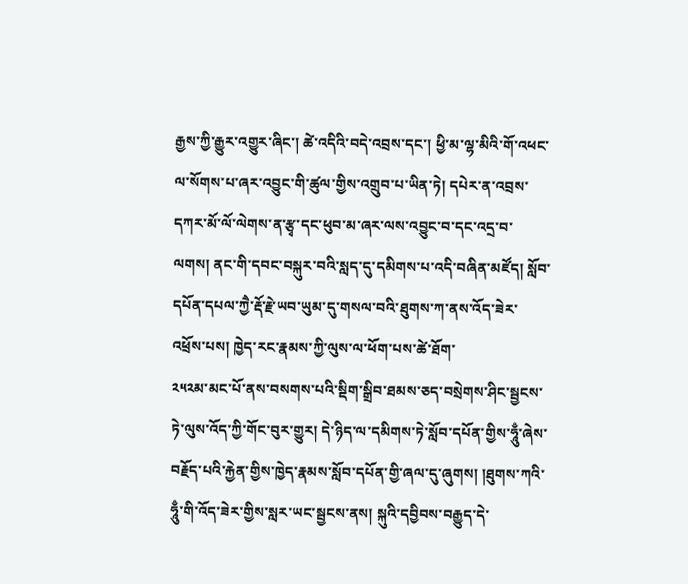རྒྱས་ཀྱི་རྒྱུར་འགྱུར་ཞིང་། ཚེ་འདིའི་བདེ་འབྲས་དང་། ཕྱི་མ་ལྷ་མིའི་གོ་འཕང་ལ་སོགས་པ་ཞར་འབྱུང་གི་ཚུལ་གྱིས་འགྲུབ་པ་ཡིན་ཏེ། དཔེར་ན་འབྲས་དཀར་མོ་ལོ་ལེགས་ན་རྩྭ་དང་ཕུབ་མ་ཞར་ལས་འབྱུང་བ་དང་འདྲ་བ་ལགས། ནང་གི་དབང་བསྐུར་བའི་སླད་དུ་དམིགས་པ་འདི་བཞིན་མཛོད། སློབ་དཔོན་དཔལ་ཀྱཻ་རྡོ་རྗེ་ཡབ་ཡུམ་དུ་གསལ་བའི་ཐུགས་ཀ་ནས་འོད་ཟེར་འཕྲོས་པས། ཁྱེད་རང་རྣམས་ཀྱི་ལུས་ལ་ཕོག་པས་ཚེ་ཐོག་
༢༥༢མ་མང་པོ་ནས་བསགས་པའི་སྡིག་སྒྲིབ་ཐམས་ཅད་བསྲེགས་ཤིང་སྦྱངས་ཏེ་ལུས་འོད་ཀྱི་གོང་བུར་གྱུར། དེ་ཉིད་ལ་དམིགས་ཏེ་སློབ་དཔོན་གྱིས་ཧཱུྃ་ཞེས་བརྗོད་པའི་རྐྱེན་གྱིས་ཁྱེད་རྣམས་སློབ་དཔོན་གྱི་ཞལ་དུ་ཞུགས། །ཐུགས་ཀའི་ཧཱུྃ་གི་འོད་ཟེར་གྱིས་སླར་ཡང་སྦྱངས་ནས། སྐུའི་དབྱིབས་བརྒྱུད་དེ་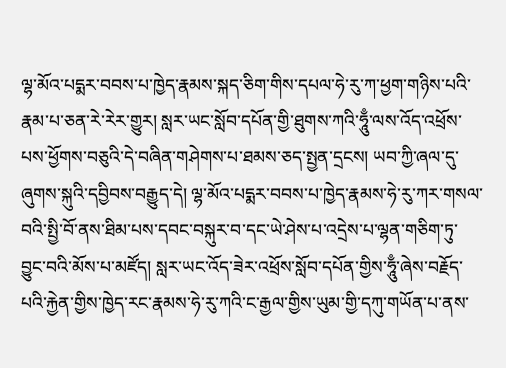ལྷ་མོའ་པདྨར་བབས་པ་ཁྱེད་རྣམས་སྐད་ཅིག་གིས་དཔལ་ཧེ་རུ་ཀ་ཕྱག་གཉིས་པའི་རྣམ་པ་ཅན་རེ་རེར་གྱུར། སླར་ཡང་སློབ་དཔོན་གྱི་ཐུགས་ཀའི་ཧཱུྃ་ལས་འོད་འཕྲོས་པས་ཕྱོགས་བཅུའི་དེ་བཞིན་གཤེགས་པ་ཐམས་ཅད་སྤྱན་དྲངས། ཡབ་ཀྱི་ཞལ་དུ་ཞུགས་སྐུའི་དབྱིབས་བརྒྱུད་དེ། ལྷ་མོའ་པདྨར་བབས་པ་ཁྱེད་རྣམས་ཧེ་རུ་ཀར་གསལ་བའི་སྤྱི་བོ་ནས་ཐིམ་པས་དབང་བསྐུར་བ་དང་ཡེ་ཤེས་པ་འདྲེས་པ་ལྷན་གཅིག་ཏུ་བྱུང་བའི་མོས་པ་མཛོད། སླར་ཡང་འོད་ཟེར་འཕྲོས་སློབ་དཔོན་གྱིས་ཧཱུྃ་ཞེས་བརྗོད་པའི་རྐྱེན་གྱིས་ཁྱེད་རང་རྣམས་ཧེ་རུ་ཀའི་ང་རྒྱལ་གྱིས་ཡུམ་གྱི་དཀུ་གཡོན་པ་ནས་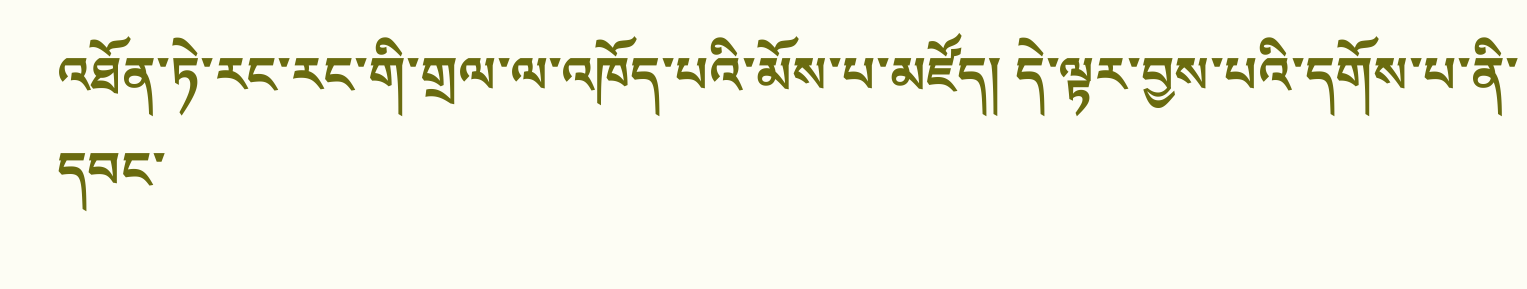འཐོན་ཏེ་རང་རང་གི་གྲལ་ལ་འཁོད་པའི་མོས་པ་མཛོད། དེ་ལྟར་བྱས་པའི་དགོས་པ་ནི་དབང་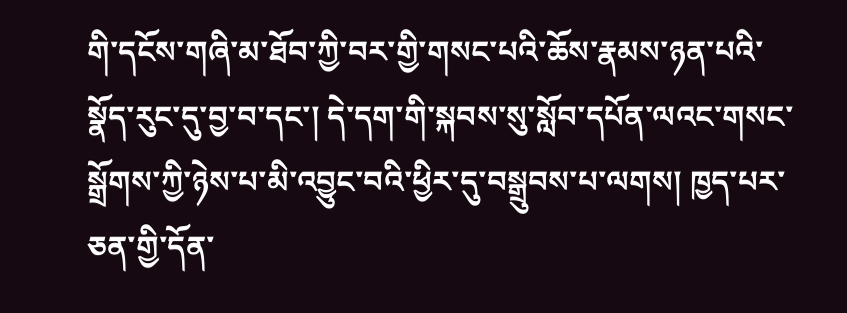གི་དངོས་གཞི་མ་ཐོབ་ཀྱི་བར་གྱི་གསང་པའི་ཆོས་རྣམས་ཉན་པའི་སྣོད་རུང་དུ་བྱ་བ་དང་། དེ་དག་གི་སྐབས་སུ་སློབ་དཔོན་ལའང་གསང་སྒྲོགས་ཀྱི་ཉེས་པ་མི་འབྱུང་བའི་ཕྱིར་དུ་བསྒྲུབས་པ་ལགས། ཁྱད་པར་ཅན་གྱི་དོན་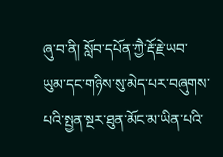ཞུ་བ་ནི། སློབ་དཔོན་ཀྱཻ་རྡོ་རྗེ་ཡབ་ཡུམ་དང་གཉིས་སུ་མེད་པར་བཞུགས་པའི་སྤྱན་སྔར་ཐུན་མོང་མ་ཡིན་པའི་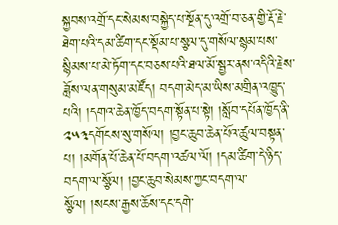སྐྱབས་འགྲོ་དང་སེམས་བསྐྱེད་པ་སྔོན་དུ་འགྲོ་བ་ཅན་གྱི་རྡོ་རྗེ་ཐེག་པའི་དམ་ཚིག་དང་སྡོམ་པ་སྩལ་དུ་གསོལ་སྙམ་པས་སྙིམས་པ་མེ་ཏོག་དང་བཅས་པའི་ཐལ་མོ་སྦྱར་ནས་འདིའི་རྗེས་ཟློས་ལན་གསུམ་མཛོད། བདག་མེད་མ་ཡིས་མགྲིན་འཁྱུད་པའི། །དགའ་ཆེན་ཁྱོད་བདག་སྟོན་པ་སྟེ། །སློབ་དཔོན་ཁྱོད་ནི་
༢༥༣དགོངས་སུ་གསོལ། །བྱང་ཆུབ་ཆེན་པོའ་ཚུལ་བསྟན་པ། །མགོན་པོ་ཆེན་པོ་བདག་འཚལ་ལོ། །དམ་ཚིག་དེ་ཉིད་བདག་ལ་སྩོལ། །བྱང་ཆུབ་སེམས་ཀྱང་བདག་ལ་སྩོལ། །སངས་རྒྱས་ཆོས་དང་དགེ་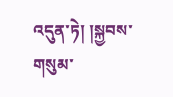འདུན་ཏེ། །སྐྱབས་གསུམ་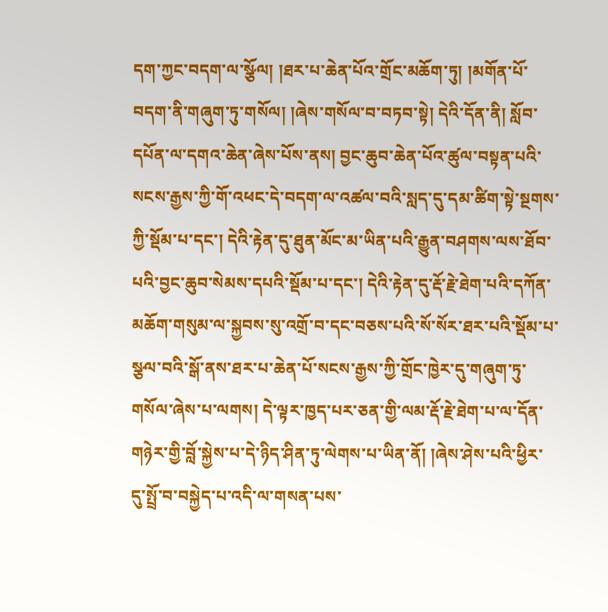དག་ཀྱང་བདག་ལ་སྩོལ། །ཐར་པ་ཆེན་པོའ་གྲོང་མཆོག་ཏུ། །མགོན་པོ་བདག་ནི་གཞུག་ཏུ་གསོལ། །ཞེས་གསོལ་བ་བཏབ་སྟེ། དེའི་དོན་ནི། སློབ་དཔོན་ལ་དགའ་ཆེན་ཞེས་པོས་ནས། བྱང་ཆུབ་ཆེན་པོའ་ཚུལ་བསྟན་པའི་སངས་རྒྱས་ཀྱི་གོ་འཕང་དེ་བདག་ལ་འཚལ་བའི་སླད་དུ་དམ་ཚིག་སྟེ་སྔགས་ཀྱི་སྡོམ་པ་དང་། དེའི་རྟེན་དུ་ཐུན་མོང་མ་ཡིན་པའི་རྒྱུན་བཤགས་ལས་ཐོབ་པའི་བྱང་ཆུབ་སེམས་དཔའི་སྡོམ་པ་དང་། དེའི་རྟེན་དུ་རྡོ་རྗེ་ཐེག་པའི་དཀོན་མཆོག་གསུམ་ལ་སྐྱབས་སུ་འགྲོ་བ་དང་བཅས་པའི་སོ་སོར་ཐར་པའི་སྡོམ་པ་སྩལ་བའི་སྒོ་ནས་ཐར་པ་ཆེན་པོ་སངས་རྒྱས་ཀྱི་གྲོང་ཁྱེར་དུ་གཞུག་ཏུ་གསོལ་ཞེས་པ་ལགས། དེ་ལྟར་ཁྱད་པར་ཅན་གྱི་ལམ་རྡོ་རྗེ་ཐེག་པ་ལ་དོན་གཉེར་གྱི་བློ་སྐྱེས་པ་དེ་ཉིད་ཤིན་ཏུ་ལེགས་པ་ཡིན་ནོ། །ཞེས་ཤེས་པའི་ཕྱིར་དུ་སྤྲོ་བ་བསྐྱེད་པ་འདི་ལ་གསན་པས་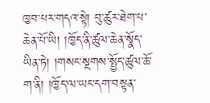ཁྱབ་པར་གདའ་སྟེ། བུ་ཚུར་ཐེག་པ་ཆེན་པོ་ཡི། །ཁྱོད་ནི་ཚུལ་ཆེན་སྣོད་ཡིན་ཏེ། །གསང་སྔགས་སྤྱོད་ཚུལ་ཆོ་ག་ནི། །ཁྱོད་ལ་ཡང་དག་བསྟན་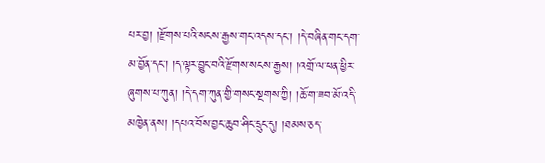པར་བྱ། །རྫོགས་པའི་སངས་རྒྱས་གང་འདས་དང་། །དེ་བཞིན་གང་དག་མ་བྱོན་དང་། །ད་ལྟར་བྱུང་བའི་རྫོགས་སངས་རྒྱས། །འགྲོ་ལ་ཕན་ཕྱིར་ཞུགས་པ་ཀུན། །དེ་དག་ཀུན་གྱི་གསང་སྔགས་ཀྱི། །ཆོ་ག་ཟབ་མོ་འདི་མཁྱེན་ནས། །དཔའ་བོས་བྱང་ཆུབ་ཤིང་དྲུང་དུ། །ཐམས་ཅད་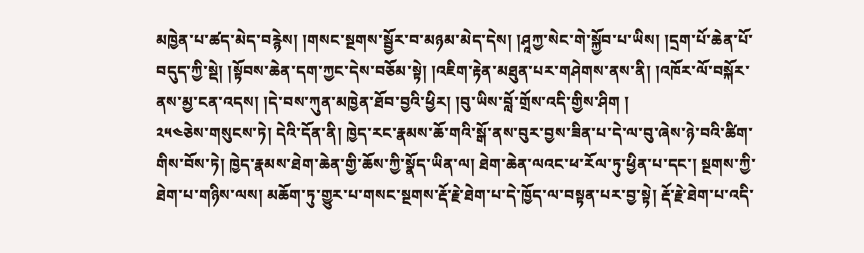མཁྱེན་པ་ཚད་མེད་བརྙེས། །གསང་སྔགས་སྦྱོར་བ་མཉམ་མེད་དེས། །ཤཱཀྱ་སེང་གེ་སྐྱོབ་པ་ཡིས། །དྲག་པོ་ཆེན་པོ་བདུད་ཀྱི་སྡེ། །སྟོབས་ཆེན་དག་ཀྱང་དེས་བཅོམ་སྟེ། །འཇིག་རྟེན་མཐུན་པར་གཤེགས་ནས་ནི། །འཁོར་ལོ་བསྐོར་ནས་མྱ་ངན་འདས། །དེ་བས་ཀུན་མཁྱེན་ཐོབ་བྱའི་ཕྱིར། །བུ་ཡིས་བློ་གྲོས་འདི་གྱིས་ཤིག །
༢༥༤ཅེས་གསུངས་ཏེ། དེའི་དོན་ནི། ཁྱེད་རང་རྣམས་ཆོ་གའི་སྒོ་ནས་བུར་བྱས་ཟིན་པ་དེ་ལ་བུ་ཞེས་ཉེ་བའི་ཚིག་གིས་བོས་ཏེ། ཁྱེད་རྣམས་ཐེག་ཆེན་གྱི་ཆོས་ཀྱི་སྣོད་ཡིན་ལ། ཐེག་ཆེན་ལའང་ཕ་རོལ་ཏུ་ཕྱིན་པ་དང་། སྔགས་ཀྱི་ཐེག་པ་གཉིས་ལས། མཆོག་ཏུ་གྱུར་པ་གསང་སྔགས་རྡོ་རྗེ་ཐེག་པ་དེ་ཁྱོད་ལ་བསྟན་པར་བྱ་སྟེ། རྡོ་རྗེ་ཐེག་པ་འདི་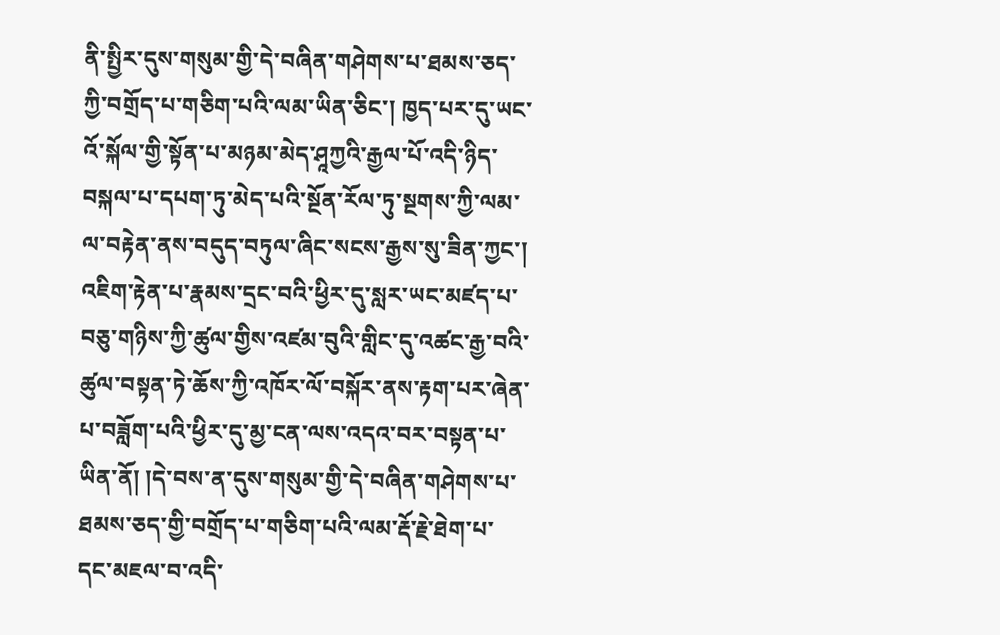ནི་སྤྱིར་དུས་གསུམ་གྱི་དེ་བཞིན་གཤེགས་པ་ཐམས་ཅད་ཀྱི་བགྲོད་པ་གཅིག་པའི་ལམ་ཡིན་ཅིང་། ཁྱད་པར་དུ་ཡང་འོ་སྐོལ་གྱི་སྟོན་པ་མཉམ་མེད་ཤཱཀྱའི་རྒྱལ་པོ་འདི་ཉིད་བསྐལ་པ་དཔག་ཏུ་མེད་པའི་སྔོན་རོལ་ཏུ་སྔགས་ཀྱི་ལམ་ལ་བརྟེན་ནས་བདུད་བཏུལ་ཞིང་སངས་རྒྱས་སུ་ཟིན་ཀྱང་། འཇིག་རྟེན་པ་རྣམས་དྲང་བའི་ཕྱིར་དུ་སླར་ཡང་མཛད་པ་བཅུ་གཉིས་ཀྱི་ཚུལ་གྱིས་འཛམ་བུའི་གླིང་དུ་འཚང་རྒྱ་བའི་ཚུལ་བསྟན་ཏེ་ཆོས་ཀྱི་འཁོར་ལོ་བསྐོར་ནས་རྟག་པར་ཞེན་པ་བཟློག་པའི་ཕྱིར་དུ་མྱ་ངན་ལས་འདའ་བར་བསྟན་པ་ཡིན་ནོ། །དེ་བས་ན་དུས་གསུམ་གྱི་དེ་བཞིན་གཤེགས་པ་ཐམས་ཅད་གྱི་བགྲོད་པ་གཅིག་པའི་ལམ་རྡོ་རྗེ་ཐེག་པ་དང་མཇལ་བ་འདི་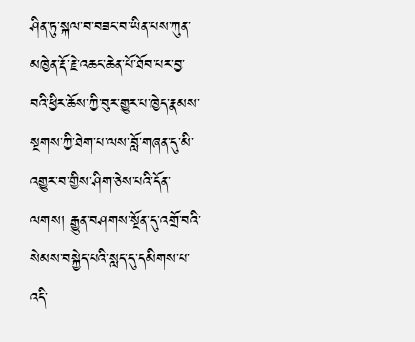ཤིན་ཏུ་སྐལ་བ་བཟང་བ་ཡིན་པས་ཀུན་མཁྱེན་རྡོ་རྗེ་འཆང་ཆེན་པོ་ཐོབ་པར་བྱ་བའི་ཕྱིར་ཆོས་ཀྱི་བུར་གྱུར་པ་ཁྱེད་རྣམས་སྔགས་ཀྱི་ཐེག་པ་ལས་བློ་གཞན་དུ་མི་འགྱུར་བ་གྱིས་ཤིག་ཅེས་པའི་དོན་ལགས། རྒྱུན་བཤགས་སྔོན་དུ་འགྲོ་བའི་སེམས་བསྐྱེད་པའི་སླད་དུ་དམིགས་པ་འདི་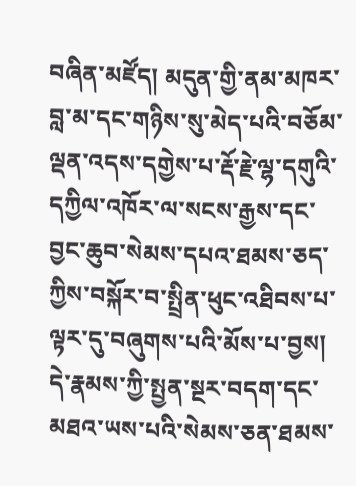བཞིན་མཛོད། མདུན་གྱི་ནམ་མཁར་བླ་མ་དང་གཉིས་སུ་མེད་པའི་བཅོམ་ལྡན་འདས་དགྱེས་པ་རྡོ་རྗེ་ལྷ་དགུའི་དཀྱིལ་འཁོར་ལ་སངས་རྒྱས་དང་བྱང་ཆུབ་སེམས་དཔའ་ཐམས་ཅད་ཀྱིས་བསྐོར་བ་སྤྲིན་ཕུང་འཐིབས་པ་ལྟར་དུ་བཞུགས་པའི་མོས་པ་བྱས། དེ་རྣམས་ཀྱི་སྤྱན་སྔར་བདག་དང་མཐའ་ཡས་པའི་སེམས་ཅན་ཐམས་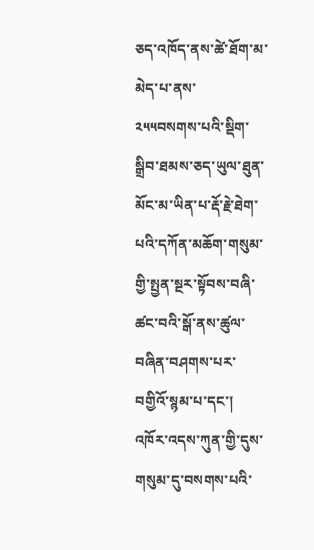ཅད་འཁོད་ནས་ཚེ་ཐོག་མ་མེད་པ་ནས་
༢༥༥བསགས་པའི་སྡིག་སྒྲིབ་ཐམས་ཅད་ཡུལ་ཐུན་མོང་མ་ཡིན་པ་རྡོ་རྗེ་ཐེག་པའི་དཀོན་མཆོག་གསུམ་གྱི་སྤྱན་སྔར་སྟོབས་བཞི་ཚང་བའི་སྒོ་ནས་ཚུལ་བཞིན་བཤགས་པར་བགྱིའོ་སྙམ་པ་དང་། འཁོར་འདས་ཀུན་གྱི་དུས་གསུམ་དུ་བསགས་པའི་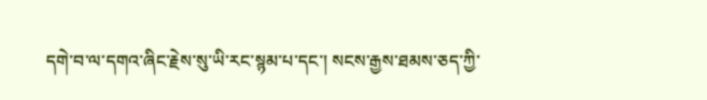དགེ་བ་ལ་དགའ་ཞིང་རྗེས་སུ་ཡི་རང་སྙམ་པ་དང་། སངས་རྒྱས་ཐམས་ཅད་ཀྱི་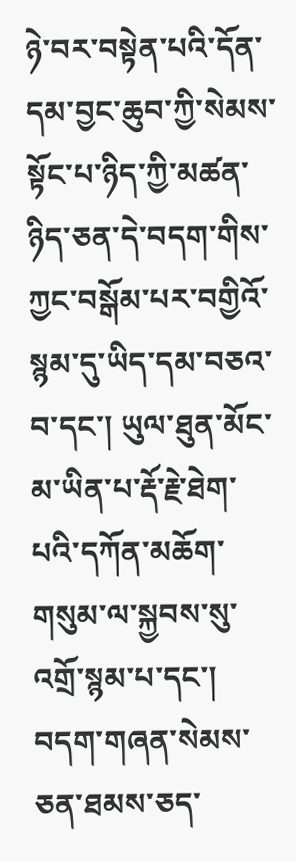ཉེ་བར་བསྟེན་པའི་དོན་དམ་བྱང་ཆུབ་ཀྱི་སེམས་སྟོང་པ་ཉིད་ཀྱི་མཚན་ཉིད་ཅན་དེ་བདག་གིས་ཀྱང་བསྒོམ་པར་བགྱིའོ་སྙམ་དུ་ཡིད་དམ་བཅའ་བ་དང་། ཡུལ་ཐུན་མོང་མ་ཡིན་པ་རྡོ་རྗེ་ཐེག་པའི་དཀོན་མཆོག་གསུམ་ལ་སྐྱབས་སུ་འགྲོ་སྙམ་པ་དང་། བདག་གཞན་སེམས་ཅན་ཐམས་ཅད་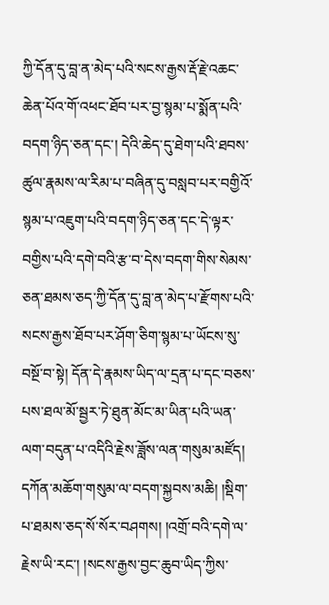ཀྱི་དོན་དུ་བླ་ན་མེད་པའི་སངས་རྒྱས་རྡོ་རྗེ་འཆང་ཆེན་པོའ་གོ་འཕང་ཐོབ་པར་བྱ་སྙམ་པ་སྨོན་པའི་བདག་ཉིད་ཅན་དང་། དེའི་ཆེད་དུ་ཐེག་པའི་ཐབས་ཚུལ་རྣམས་ལ་རིམ་པ་བཞིན་དུ་བསླབ་པར་བགྱིའོ་སྙམ་པ་འཇུག་པའི་བདག་ཉིད་ཅན་དང་དེ་ལྟར་བགྱིས་པའི་དགེ་བའི་རྩ་བ་དེས་བདག་གིས་སེམས་ཅན་ཐམས་ཅད་ཀྱི་དོན་དུ་བླ་ན་མེད་པ་རྫོགས་པའི་སངས་རྒྱས་ཐོབ་པར་ཤོག་ཅིག་སྙམ་པ་ཡོངས་སུ་བསྔོ་བ་སྟེ། དོན་དེ་རྣམས་ཡིད་ལ་དྲན་པ་དང་བཅས་པས་ཐལ་མོ་སྦྱར་ཏེ་ཐུན་མོང་མ་ཡིན་པའི་ཡན་ལག་བདུན་པ་འདིའི་རྗེས་ཟློས་ལན་གསུམ་མཛོད། དཀོན་མཆོག་གསུམ་ལ་བདག་སྐྱབས་མཆི། །སྡིག་པ་ཐམས་ཅད་སོ་སོར་བཤགས། །འགྲོ་བའི་དགེ་ལ་རྗེས་ཡི་རང་། །སངས་རྒྱས་བྱང་ཆུབ་ཡིད་ཀྱིས་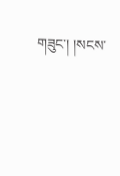གཟུང་། །སངས་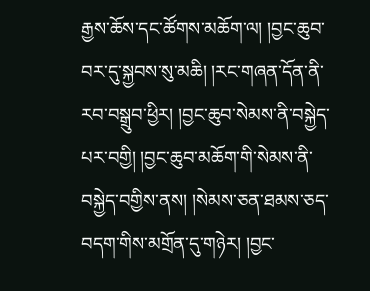རྒྱས་ཆོས་དང་ཚོགས་མཆོག་ལ། །བྱང་ཆུབ་བར་དུ་སྐྱབས་སུ་མཆི། །རང་གཞན་དོན་ནི་རབ་བསྒྲུབ་ཕྱིར། །བྱང་ཆུབ་སེམས་ནི་བསྐྱེད་པར་བགྱི། །བྱང་ཆུབ་མཆོག་གི་སེམས་ནི་བསྐྱེད་བགྱིས་ནས། །སེམས་ཅན་ཐམས་ཅད་བདག་གིས་མགྲོན་དུ་གཉེར། །བྱང་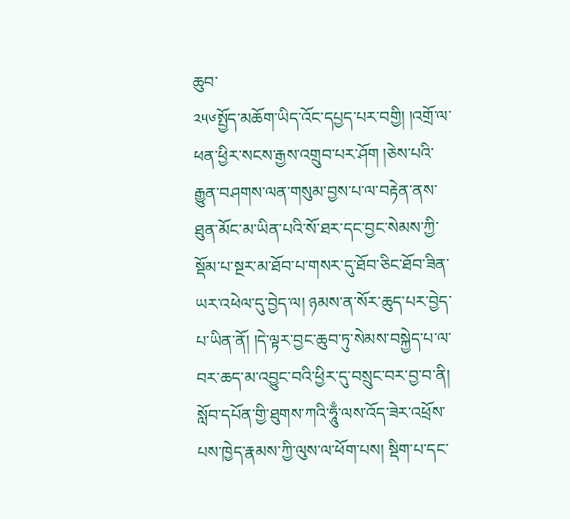ཆུབ་
༢༥༦སྤྱོད་མཆོག་ཡིད་འོང་དཔྱད་པར་བགྱི། །འགྲོ་ལ་ཕན་ཕྱིར་སངས་རྒྱས་འགྲུབ་པར་ཤོག །ཅེས་པའི་རྒྱུན་བཤགས་ལན་གསུམ་བྱས་པ་ལ་བརྟེན་ནས་ཐུན་མོང་མ་ཡིན་པའི་སོ་ཐར་དང་བྱང་སེམས་ཀྱི་སྡོམ་པ་སྔར་མ་ཐོབ་པ་གསར་དུ་ཐོབ་ཅིང་ཐོབ་ཟིན་ཡར་འཕེལ་དུ་བྱེད་ལ། ཉམས་ན་སོར་ཆུད་པར་བྱེད་པ་ཡིན་ནོ། །དེ་ལྟར་བྱང་ཆུབ་ཏུ་སེམས་བསྐྱེད་པ་ལ་བར་ཆད་མ་འབྱུང་བའི་ཕྱིར་དུ་བསྲུང་བར་བྱ་བ་ནི། སློབ་དཔོན་གྱི་ཐུགས་ཀའི་ཧཱུྃ་ལས་འོད་ཟེར་འཕྲོས་པས་ཁྱེད་རྣམས་ཀྱི་ལུས་ལ་ཕོག་པས། སྡིག་པ་དང་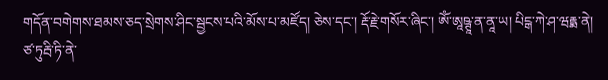གདོན་བགེགས་ཐམས་ཅད་སྲེགས་ཤིང་སྦྱངས་པའི་མོས་པ་མཛོད། ཅེས་དང་། རྡོ་རྗེ་གསོར་ཞིང་། ༀ་ཨཱཥྚཱ་ན་ནཱ་ཡ། པིངྒ་ཀེ་ཤ་ཝརྟྨ་ནེ། ཙ་ཏུརྦི་ཏི་ནེ་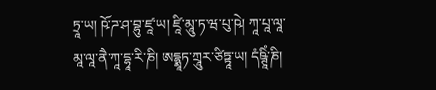ཏྲཱ་ཡ། ཥོ་ཌ་ཤ་བྷུ་ཛཱ་ཡ། ཛཱི་མཱུ་ཏ་ཝ་པུ་ཥེ། ཀཱ་པཱ་ལཱ་མཱ་ལཱ་ནཻ་ཀཱ་དྷཱ་རི་ཎི། ཨདྷྨཱཏ་ཀྲཱུར་ཙིཏྟཱ་ཡ། དཾཥྚཱིཾ་ཎི།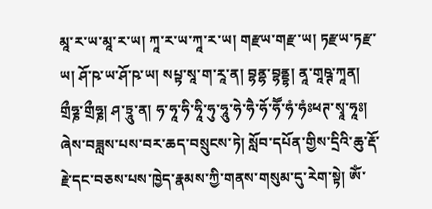མཱ་ར་ཡ་མཱ་ར་ཡ། ཀཱ་ར་ཡ་ཀཱ་ར་ཡ། གརྫཡ་གརྫ་ཡ། ཏརྫཡ་ཏརྫ་ཡ། ཤོ་ཥ་ཡ་ཤོ་ཥ་ཡ། སཔྟ་སཱ་ག་རཱ་ན། བྷནྷ་བྷནྡྷ། ནཱ་གཱཥྚ་ཀཱན། གྲྀཧྞ་གྲྀཧྞ། ཤ་ཏྲཱུ་ན། ཧ་ཧཱ་ཧི་ཧཱི་ཧུ་ཧཱུ་ཧེ་ཧཻ་ཧོ་ཧཽ་ཧཾ་ཧཾཿཕཊ་སྭཱ་ཧཱཿ། ཞེས་བཟླས་པས་བར་ཆད་བསྲུངས་ཏེ། སློབ་དཔོན་གྱིས་དྲིའི་ཆུ་རྡོ་རྗེ་དང་བཅས་པས་ཁྱེད་རྣམས་ཀྱི་གནས་གསུམ་དུ་རེག་སྟེ། ༀ་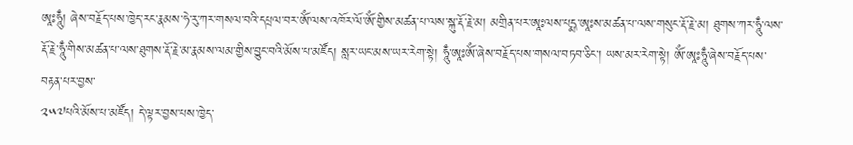ཨཱཿཧཱུྃ། ཞེས་བརྗོད་པས་ཁྱེད་རང་རྣམས་ཧེ་རུ་ཀར་གསལ་བའི་དཔྲལ་བར་ༀ་ལས་འཁོར་ལོ་ༀ་གྱིས་མཚན་པ་ལས་སྐུ་རྡོ་རྗེ་མ། མགྲིན་པར་ཨཱཿལས་པདྨ་ཨཱཿས་མཚན་པ་ལས་གསུང་རྡོ་རྗེ་མ། ཐུགས་ཀར་ཧཱུྃ་ལས་རྡོ་རྗེ་ཧཱུྃ་གིས་མཚན་པ་ལས་ཐུགས་རྡོ་རྗེ་མ་རྣམས་ལམ་གྱིས་བྱུང་བའི་མོས་པ་མཛོད། སླར་ཡང་མས་ཡར་རེག་སྟེ། ཧཱུྃ་ཨཱཿༀ་ཞེས་བརྗོད་པས་གསལ་བཏབ་ཅིང་། ཡས་མར་རེག་སྟེ། ༀ་ཨཱཿཧཱུྃ་ཞེས་བརྗོད་པས་བརྟན་པར་བྱས་
༢༥༧པའི་མོས་པ་མཛོད། དེ་ལྟར་བྱས་པས་ཁྱེད་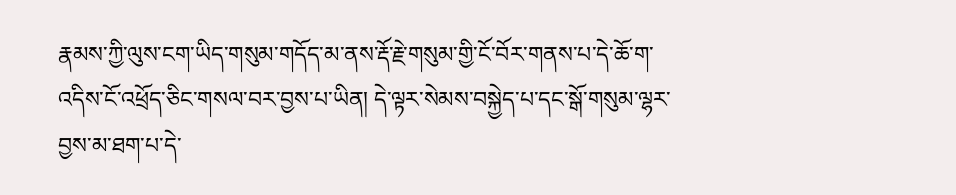རྣམས་ཀྱི་ལུས་ངག་ཡིད་གསུམ་གདོད་མ་ནས་རྡོ་རྗེ་གསུམ་གྱི་ངོ་བོར་གནས་པ་དེ་ཆོ་ག་འདིས་ངོ་འཕྲོད་ཅིང་གསལ་བར་བྱས་པ་ཡིན། དེ་ལྟར་སེམས་བསྐྱེད་པ་དང་སྒོ་གསུམ་ལྷར་བྱས་མ་ཐག་པ་དེ་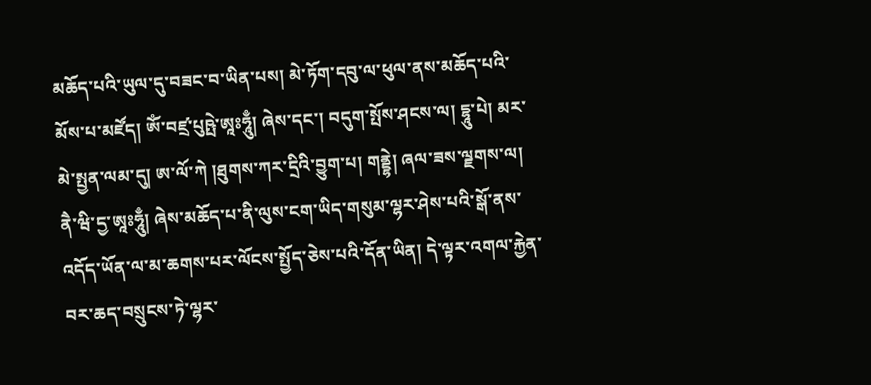མཆོད་པའི་ཡུལ་དུ་བཟང་བ་ཡིན་པས། མེ་ཏོག་དབུ་ལ་ཕུལ་ནས་མཆོད་པའི་མོས་པ་མཛོད། ༀ་བཛྲ་པུཥྤེ་ཨཱཿཧཱུྃ། ཞེས་དང་། བདུག་སྤོས་ཤངས་ལ། དྷཱུ་པེ། མར་མེ་སྤྱན་ལམ་དུ། ཨ་ལོ་ཀེ །ཐུགས་ཀར་དྲིའི་བྱུག་པ། གནྡྷེ། ཞལ་ཟས་ལྗགས་ལ། ནཻ་ཝི་དྱ་ཨཱཿཧཱུྃ། ཞེས་མཆོད་པ་ནི་ལུས་ངག་ཡིད་གསུམ་ལྷར་ཤེས་པའི་སྒོ་ནས་འདོད་ཡོན་ལ་མ་ཆགས་པར་ལོངས་སྤྱོད་ཅེས་པའི་དོན་ཡིན། དེ་ལྟར་འགལ་རྐྱེན་བར་ཆད་བསྲུངས་ཏེ་ལྷར་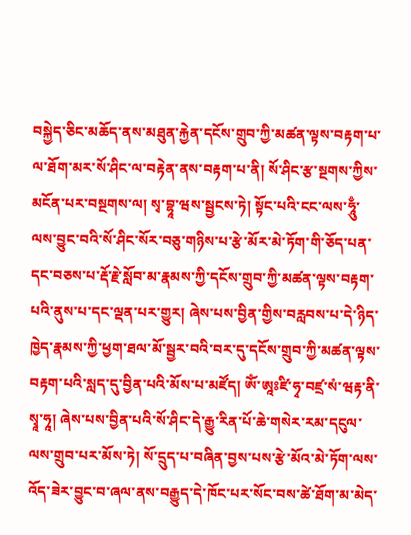བསྐྱེད་ཅིང་མཆོད་ནས་མཐུན་རྐྱེན་དངོས་གྲུབ་ཀྱི་མཚན་ལྟས་བརྟག་པ་ལ་ཐོག་མར་སོ་ཤིང་ལ་བརྟེན་ནས་བརྟག་པ་ནི། སོ་ཤིང་རྩ་སྔགས་ཀྱིས་མངོན་པར་བསྔགས་ལ། སྭ་བྷཱ་ཝས་སྦྱངས་ཏེ། སྟོང་པའི་ངང་ལས་ཧཱུྃ་ལས་བྱུང་བའི་སོ་ཤིང་སོར་བཅུ་གཉིས་པ་རྩེ་མོར་མེ་ཏོག་གི་ཅོད་པན་དང་བཅས་པ་རྡོ་རྗེ་སློབ་མ་རྣམས་ཀྱི་དངོས་གྲུབ་ཀྱི་མཚན་ལྟས་བརྟག་པའི་ནུས་པ་དང་ལྡན་པར་གྱུར། ཞེས་པས་བྱིན་གྱིས་བརླབས་པ་དེ་ཉིད་ཁྱེད་རྣམས་ཀྱི་ཕྱག་ཐལ་མོ་སྦྱར་བའི་བར་དུ་དངོས་གྲུབ་ཀྱི་མཚན་ལྟས་བརྟག་པའི་སླད་དུ་བྱིན་པའི་མོས་པ་མཛོད། ༀ་ཨཱཿཛི་ཧྭ་བཛྲ་སཾ་ཝརྟ་ནི་སྭཱ་ཧཱ། ཞེས་པས་བྱིན་པའི་སོ་ཤིང་དེ་རྒྱུ་རིན་པོ་ཆེ་གསེར་རམ་དངུལ་ལས་གྲུབ་པར་མོས་ཏེ། སོ་དྲུད་པ་བཞིན་བྱས་པས་རྩེ་མོའ་མེ་ཏོག་ལས་འོད་ཟེར་བྱུང་བ་ཞལ་ནས་བརྒྱུད་དེ་ཁོང་པར་སོང་བས་ཚེ་ཐོག་མ་མེད་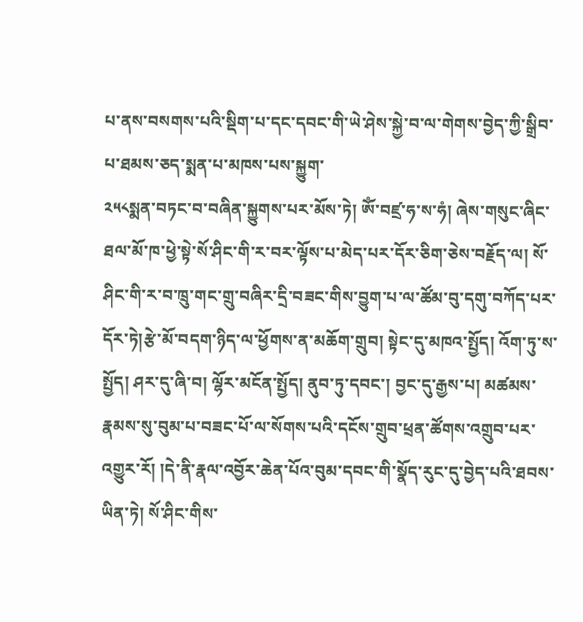པ་ནས་བསགས་པའི་སྡིག་པ་དང་དབང་གི་ཡེ་ཤེས་སྐྱེ་བ་ལ་གེགས་བྱེད་ཀྱི་སྒྲིབ་པ་ཐམས་ཅད་སྨན་པ་མཁས་པས་སྐྱུག་
༢༥༨སྨན་བཏང་བ་བཞིན་སྐྱུགས་པར་མོས་ཏེ། ༀ་བཛྲ་ཧ་ས་ཧཾ། ཞེས་གསུང་ཞིང་ཐལ་མོ་ཁ་ཕྱེ་སྟེ་སོ་ཤིང་གི་ར་བར་ལྟོས་པ་མེད་པར་དོར་ཅིག་ཅེས་བརྗོད་ལ། སོ་ཤིང་གི་ར་བ་ཁྲུ་གང་གྲུ་བཞིར་དྲི་བཟང་གིས་བྱུག་པ་ལ་ཚོམ་བུ་དགུ་བཀོད་པར་དོར་ཏེ།རྩེ་མོ་བདག་ཉིད་ལ་ཕྱོགས་ན་མཆོག་གྲུབ། སྟེང་དུ་མཁའ་སྤྱོད། འོག་ཏུ་ས་སྤྱོད། ཤར་དུ་ཞི་བ། ལྷོར་མངོན་སྤྱོད། ནུབ་ཏུ་དབང་། བྱང་དུ་རྒྱས་པ། མཚམས་རྣམས་སུ་བུམ་པ་བཟང་པོ་ལ་སོགས་པའི་དངོས་གྲུབ་ཕྲན་ཚོགས་འགྲུབ་པར་འགྱུར་རོ། །དེ་ནི་རྣལ་འབྱོར་ཆེན་པོའ་བུམ་དབང་གི་སྣོད་རུང་དུ་བྱེད་པའི་ཐབས་ཡིན་ཏེ། སོ་ཤིང་གིས་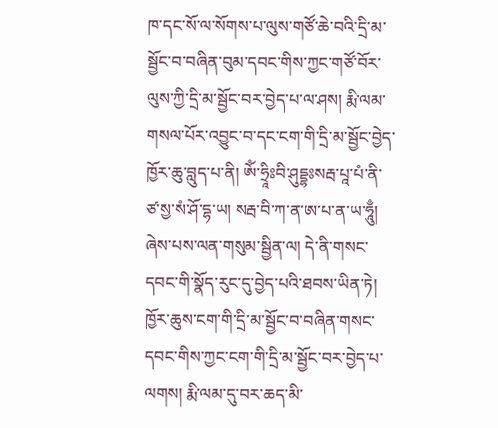ཁ་དང་སོ་ལ་སོགས་པ་ལུས་གཙོ་ཆེ་བའི་དྲི་མ་སྦྱོང་བ་བཞིན་བུམ་དབང་གིས་ཀྱང་གཙོ་བོར་ལུས་ཀྱི་དྲི་མ་སྦྱོང་བར་བྱེད་པ་ལ་ཤས། རྨི་ལམ་གསལ་པོར་འབྱུང་བ་དང་ངག་གི་དྲི་མ་སྦྱོང་བྱེད་ཁྱོར་ཆུ་བླུད་པ་ནི། ༀ་ཧྲཱིཿབི་ཤུདྡྷཿསརྦ་པཱ་པཾ་ནི་ཙ་སྱ་སཾ་ཤོ་དྷ་ཡ། སརྦ་བི་ཀ་ན་ཨ་པ་ན་ཡ་ཧཱུྃ། ཞེས་པས་ལན་གསུམ་སྦྱིན་ལ། དེ་ནི་གསང་དབང་གི་སྣོད་རུང་དུ་བྱེད་པའི་ཐབས་ཡིན་ཏེ། ཁྱོར་ཆུས་ངག་གི་དྲི་མ་སྦྱོང་བ་བཞིན་གསང་དབང་གིས་ཀྱང་ངག་གི་དྲི་མ་སྦྱོང་བར་བྱེད་པ་ལགས། རྨི་ལམ་དུ་བར་ཆད་མི་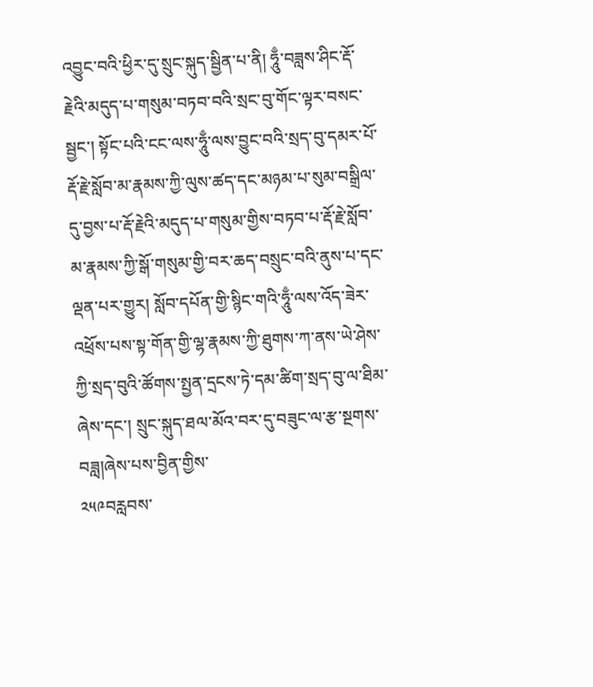འབྱུང་བའི་ཕྱིར་དུ་སྲུང་སྐུད་སྦྱིན་པ་ནི། ཧཱུྃ་བཟླས་ཤིང་རྡོ་རྗེའི་མདུད་པ་གསུམ་བཏབ་བའི་སྲང་བུ་གོང་ལྟར་བསང་སྦྱང་། སྟོང་པའི་ངང་ལས་ཧཱུྃ་ལས་བྱུང་བའི་སྲད་བུ་དམར་པོ་རྡོ་རྗེ་སློབ་མ་རྣམས་ཀྱི་ལུས་ཚད་དང་མཉམ་པ་སུམ་བསྒྲིལ་དུ་བྱས་པ་རྡོ་རྗེའི་མདུད་པ་གསུམ་གྱིས་བཏབ་པ་རྡོ་རྗེ་སློབ་མ་རྣམས་ཀྱི་སྒོ་གསུམ་གྱི་བར་ཆད་བསྲུང་བའི་ནུས་པ་དང་ལྡན་པར་གྱུར། སློབ་དཔོན་གྱི་སྙིང་གའི་ཧཱུྃ་ལས་འོད་ཟེར་འཕྲོས་པས་སྟ་གོན་གྱི་ལྷ་རྣམས་ཀྱི་ཐུགས་ཀ་ནས་ཡེ་ཤེས་ཀྱི་སྲད་བུའི་ཚོགས་སྤྱན་དྲངས་ཏེ་དམ་ཚིག་སྲད་བུ་ལ་ཐིམ་ཞེས་དང་། སྲུང་སྐུད་ཐལ་མོའ་བར་དུ་བཟུང་ལ་རྩ་སྔགས་བཟླ།ཞེས་པས་བྱིན་གྱིས་
༢༥༩བརླབས་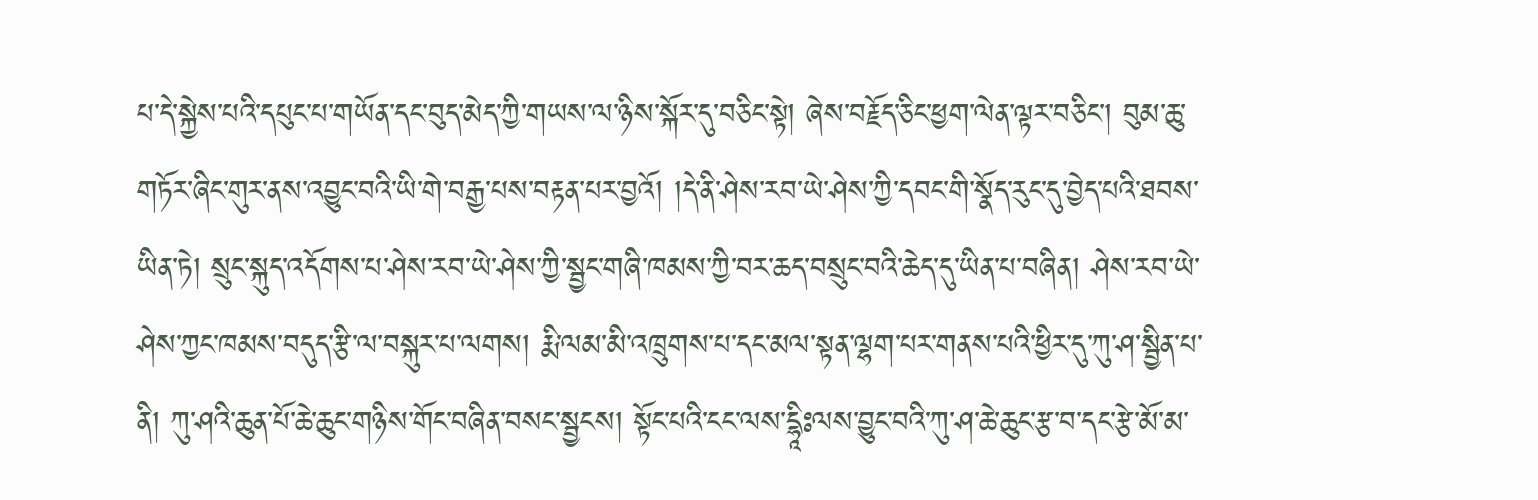པ་དེ་སྐྱེས་པའི་དཔུང་པ་གཡོན་དང་བུད་མེད་ཀྱི་གཡས་ལ་ཉིས་སྐོར་དུ་བཅིང་སྟེ། ཞེས་བརྗོད་ཅིང་ཕྱག་ལེན་ལྟར་བཅིང་། བུམ་ཆུ་གཏོར་ཞིང་གུར་ནས་འབྱུང་བའི་ཡི་གེ་བརྒྱ་པས་བརྟན་པར་བྱའོ། །དེ་ནི་ཤེས་རབ་ཡེ་ཤེས་ཀྱི་དབང་གི་སྣོད་རུང་དུ་བྱེད་པའི་ཐབས་ཡིན་ཏེ། སྲུང་སྐུད་འདོགས་པ་ཤེས་རབ་ཡེ་ཤེས་ཀྱི་སྦྱང་གཞི་ཁམས་ཀྱི་བར་ཆད་བསྲུང་བའི་ཆེད་དུ་ཡིན་པ་བཞིན། ཤེས་རབ་ཡེ་ཤེས་ཀྱང་ཁམས་བདུད་རྩི་ལ་བསྐུར་པ་ལགས། རྨི་ལམ་མི་འཁྲུགས་པ་དང་མལ་སྟན་ལྷག་པར་གནས་པའི་ཕྱིར་དུ་ཀུ་ཤ་སྦྱིན་པ་ནི། ཀུ་ཤའི་ཆུན་པོ་ཆེ་ཆུང་གཉིས་གོང་བཞིན་བསང་སྦྱངས། སྟོང་པའི་ངང་ལས་དྷཱིཿལས་བྱུང་བའི་ཀུ་ཤ་ཆེ་ཆུང་རྩ་བ་དང་རྩེ་མོ་མ་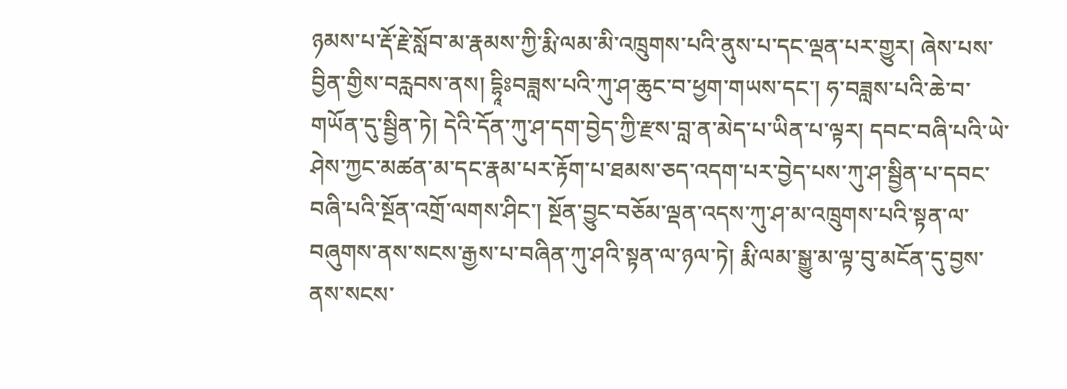ཉམས་པ་རྡོ་རྗེ་སློབ་མ་རྣམས་ཀྱི་རྨི་ལམ་མི་འཁྲུགས་པའི་ནུས་པ་དང་ལྡན་པར་གྱུར། ཞེས་པས་བྱིན་གྱིས་བརླབས་ནས། དྷཱིཿབཟླས་པའི་ཀུ་ཤ་ཆུང་བ་ཕྱག་གཡས་དང་། ཧ་བཟླས་པའི་ཆེ་བ་གཡོན་དུ་སྦྱིན་ཏེ། དེའི་དོན་ཀུ་ཤ་དག་བྱེད་ཀྱི་རྫས་བླ་ན་མེད་པ་ཡིན་པ་ལྟར། དབང་བཞི་པའི་ཡེ་ཤེས་ཀྱང་མཚན་མ་དང་རྣམ་པར་རྟོག་པ་ཐམས་ཅད་འདག་པར་བྱེད་པས་ཀུ་ཤ་སྦྱིན་པ་དབང་བཞི་པའི་སྔོན་འགྲོ་ལགས་ཤིང་། སྔོན་བྱུང་བཅོམ་ལྡན་འདས་ཀུ་ཤ་མ་འཁྲུགས་པའི་སྟན་ལ་བཞུགས་ནས་སངས་རྒྱས་པ་བཞིན་ཀུ་ཤའི་སྟན་ལ་ཉལ་ཏེ། རྨི་ལམ་སྒྱུ་མ་ལྟ་བུ་མངོན་དུ་བྱས་ནས་སངས་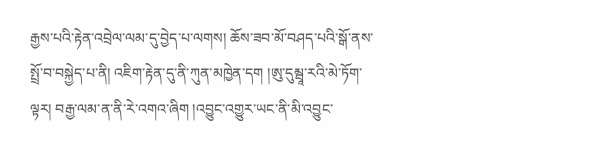རྒྱས་པའི་རྟེན་འབྲེལ་ལམ་དུ་བྱེད་པ་ལགས། ཆོས་ཟབ་མོ་བཤད་པའི་སྒོ་ནས་སྤྲོ་བ་བསྐྱེད་པ་ནི། འཇིག་རྟེན་དུ་ནི་ཀུན་མཁྱེན་དག །ཨུ་དུམྦཱ་རའི་མེ་ཏོག་ལྟར། བརྒྱ་ལམ་ན་ནི་རེ་འགའ་ཞིག །འབྱུང་འགྱུར་ཡང་ནི་མི་འབྱུང་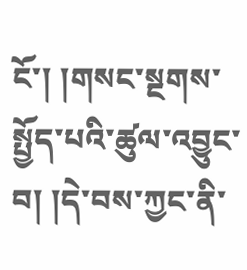ངོ་། །གསང་སྔགས་སྤྱོད་པའི་ཚུལ་འབྱུང་བ། །དེ་བས་ཀྱང་ནི་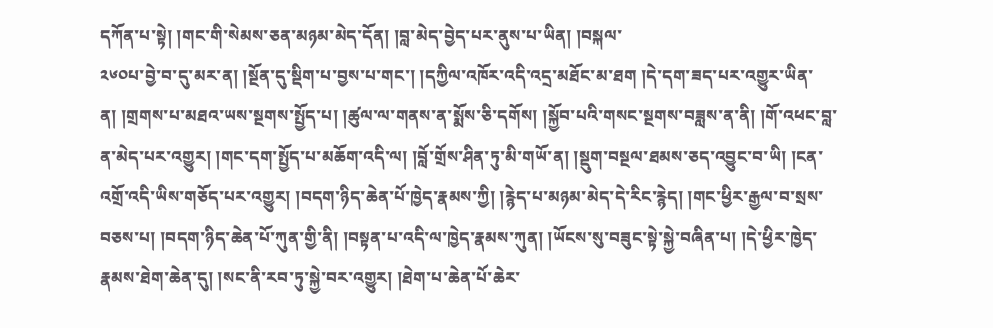དཀོན་པ་སྟེ། །གང་གི་སེམས་ཅན་མཉམ་མེད་དོན། །བླ་མེད་བྱེད་པར་ནུས་པ་ཡིན། །བསྐལ་
༢༦༠པ་བྱེ་བ་དུ་མར་ན། །སྔོན་དུ་སྡིག་པ་བྱས་པ་གང་། །དཀྱིལ་འཁོར་འདི་འདྲ་མཐོང་མ་ཐག །དེ་དག་ཟད་པར་འགྱུར་ཡིན་ན། །གྲགས་པ་མཐའ་ཡས་སྔགས་སྤྱོད་པ། །ཚུལ་ལ་གནས་ན་སྨོས་ཅི་དགོས། །སྐྱོབ་པའི་གསང་སྔགས་བཟླས་ན་ནི། །གོ་འཕང་བླ་ན་མེད་པར་འགྱུར། །གང་དག་སྤྱོད་པ་མཆོག་འདི་ལ། །བློ་གྲོས་ཤིན་ཏུ་མི་གཡོ་ན། །སྡུག་བསྔལ་ཐམས་ཅད་འབྱུང་བ་ཡི། །ངན་འགྲོ་འདི་ཡིས་གཅོད་པར་འགྱུར། །བདག་ཉིད་ཆེན་པོ་ཁྱེད་རྣམས་ཀྱི། །རྙེད་པ་མཉམ་མེད་དེ་རིང་རྙེད། །གང་ཕྱིར་རྒྱལ་བ་སྲས་བཅས་པ། །བདག་ཉིད་ཆེན་པོ་ཀུན་གྱི་ནི། །བསྟན་པ་འདི་ལ་ཁྱེད་རྣམས་ཀུན། །ཡོངས་སུ་བཟུང་སྟེ་སྐྱེ་བཞིན་པ། །དེ་ཕྱིར་ཁྱེད་རྣམས་ཐེག་ཆེན་དུ། །སང་ནི་རབ་ཏུ་སྐྱེ་བར་འགྱུར། །ཐེག་པ་ཆེན་པོ་ཆེར་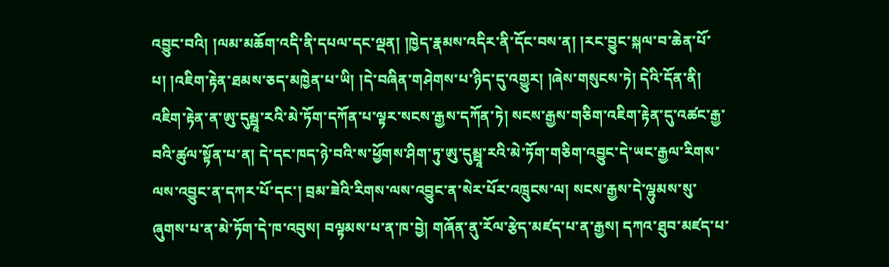འབྱུང་བའི། །ལམ་མཆོག་འདི་ནི་དཔལ་དང་ལྡན། །ཁྱེད་རྣམས་འདིར་ནི་དོང་བས་ན། །རང་བྱུང་སྐལ་བ་ཆེན་པོ་པ། །འཇིག་རྟེན་ཐམས་ཅད་མཁྱེན་པ་ཡི། །དེ་བཞིན་གཤེགས་པ་ཉིད་དུ་འགྱུར། །ཞེས་གསུངས་ཏེ། དེའི་དོན་ནི། འཇིག་རྟེན་ན་ཨུ་དུམྦཱ་རའི་མེ་ཏོག་དཀོན་པ་ལྟར་སངས་རྒྱས་དཀོན་ཏེ། སངས་རྒྱས་གཅིག་འཇིག་རྟེན་དུ་འཚང་རྒྱ་བའི་ཚུལ་སྟོན་པ་ན། དེ་དང་ཁད་ཉེ་བའི་ས་ཕྱོགས་ཤིག་ཏུ་ཨུ་དུམྦཱ་རའི་མེ་ཏོག་གཅིག་འབྱུང་དེ་ཡང་རྒྱལ་རིགས་ལས་འབྱུང་ན་དཀར་པོ་དང་། བྲམ་ཟེའི་རིགས་ལས་འབྱུང་ན་སེར་པོར་འཁྲུངས་ལ། སངས་རྒྱས་དེ་ལྷུམས་སུ་ཞུགས་པ་ན་མེ་ཏོག་དེ་ཁ་འབུས། བལྟམས་པ་ན་ཁ་བྱེ། གཞོན་ནུ་རོལ་རྩེད་མཛད་པ་ན་རྒྱས། དཀའ་ཐུབ་མཛད་པ་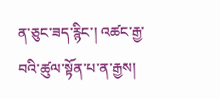ན་ཅུང་ཟད་རྙིང་། འཚང་རྒྱ་བའི་ཚུལ་སྟོན་པ་ན་རྒྱས།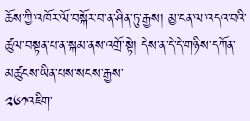ཆོས་ཀྱི་འཁོར་ལོ་བསྐོར་བ་ན་ཤིན་ཏུ་རྒྱས། མྱ་ངན་ལ་འདའ་བའི་ཚུལ་བསྟན་པ་ན་སྐམ་ནས་འགྲོ་སྟེ། དེས་ན་དེ་དེ་གཉིས་དཀོན་མཚུངས་ཡིན་པས་སངས་རྒྱས་
༢༦༡འཇིག་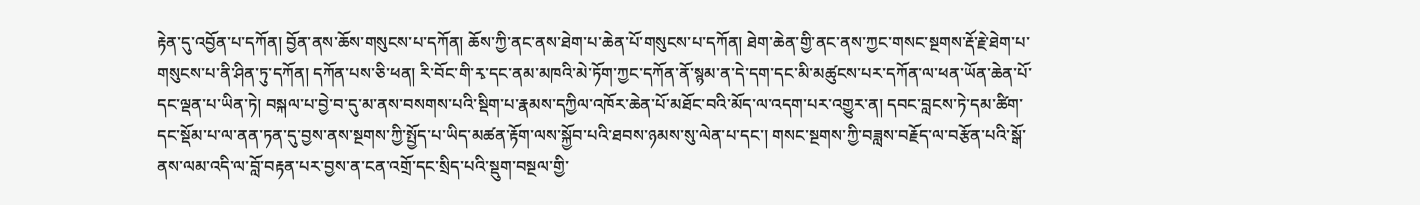རྟེན་དུ་འབྱོན་པ་དཀོན། བྱོན་ནས་ཆོས་གསུངས་པ་དཀོན། ཆོས་ཀྱི་ནང་ནས་ཐེག་པ་ཆེན་པོ་གསུངས་པ་དཀོན། ཐེག་ཆེན་གྱི་ནང་ནས་ཀྱང་གསང་སྔགས་རྡོ་རྗེ་ཐེག་པ་གསུངས་པ་ནི་ཤིན་ཏུ་དཀོན། དཀོན་པས་ཅི་ཕན། རི་བོང་གི་རྭ་དང་ནམ་མཁའི་མེ་ཏོག་ཀྱང་དཀོན་ནོ་སྙམ་ན་དེ་དག་དང་མི་མཚུངས་པར་དཀོན་ལ་ཕན་ཡོན་ཆེན་པོ་དང་ལྡན་པ་ཡིན་ཏེ། བསྐལ་པ་བྱེ་བ་དུ་མ་ནས་བསགས་པའི་སྡིག་པ་རྣམས་དཀྱིལ་འཁོར་ཆེན་པོ་མཐོང་བའི་མོད་ལ་འདག་པར་འགྱུར་ན། དབང་བླངས་ཏེ་དམ་ཚིག་དང་སྡོམ་པ་ལ་ནན་ཏན་དུ་བྱས་ནས་སྔགས་ཀྱི་སྤྱོད་པ་ཡིད་མཚན་རྟོག་ལས་སྐྱོབ་པའི་ཐབས་ཉམས་སུ་ལེན་པ་དང་། གསང་སྔགས་ཀྱི་བཟླས་བརྗོད་ལ་བརྩོན་པའི་སྒོ་ནས་ལམ་འདི་ལ་བློ་བརྟན་པར་བྱས་ན་ངན་འགྲོ་དང་སྲིད་པའི་སྡུག་བསྔལ་གྱི་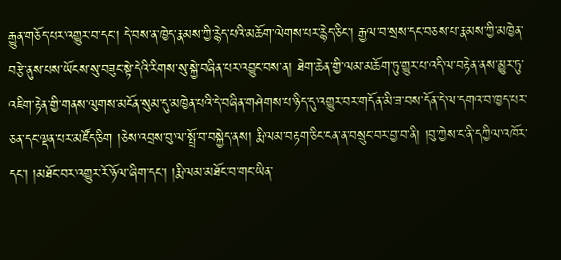རྒྱུན་གཅོད་པར་འགྱུར་བ་དང་། དེ་བས་ན་ཁྱེད་རྣམས་ཀྱི་རྙེད་པའི་མཆོག་ལེགས་པར་རྙེད་ཅིང་། རྒྱལ་བ་སྲས་དང་བཅས་པ་རྣམས་ཀྱི་མཁྱེན་བརྩེ་ནུས་པས་ཡོངས་སུ་བཟུང་སྟེ་དེའི་རིགས་སུ་སྐྱེ་བཞིན་པར་འབྱུང་བས་ན། ཐེག་ཆེན་གྱི་ལམ་མཆོག་ཏུ་གྱུར་པ་འདི་ལ་བརྟེན་ནས་མྱུར་ཏུ་འཇིག་རྟེན་གྱི་གནས་ལུགས་མངོན་སུམ་དུ་མཁྱེན་པའི་དེ་བཞིན་གཤེགས་པ་ཉིད་དུ་འགྱུར་བར་གདོན་མི་ཟ་བས་དོན་དེ་ལ་དགའ་བ་ཁྱད་པར་ཅན་དང་ལྡན་པར་མཛོད་ཅིག །ཅེས་འབྲས་བུ་ལ་སྤྲོ་བ་བསྐྱེད་ནས། རྨི་ལམ་བརྟག་ཅིང་ངན་ན་བསྲུང་བར་བྱ་བ་ནི། །བུ་ཀྱེས་ང་ནི་དཀྱིལ་འཁོར་དང་། །མཐོང་བར་འགྱུར་རོ་ཉོལ་ཞིག་དང་། །རྨི་ལམ་མཐོང་བ་གང་ཡིན་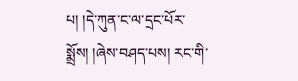པ། །དེ་ཀུན་ང་ལ་དྲང་པོར་སྨྲོས། །ཞེས་བཤད་པས། རང་གི་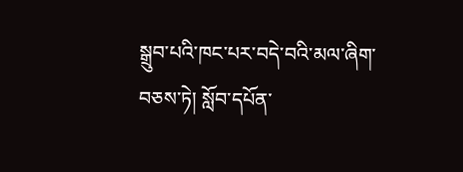སྒྲུབ་པའི་ཁང་པར་བདེ་བའི་མལ་ཞིག་བཅས་ཏེ། སློབ་དཔོན་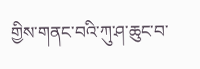གྱིས་གནང་བའི་ཀུ་ཤ་ཆུང་བ་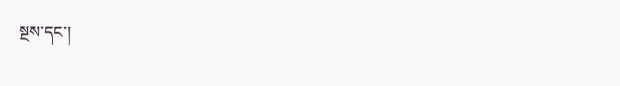སྔས་དང་།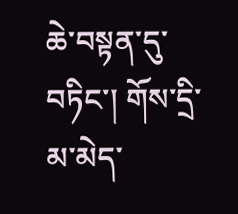ཆེ་བསྟན་དུ་བཏིང་། གོས་དྲི་མ་མེད་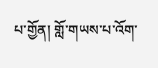པ་གྱོན། གློ་གཡས་པ་འོག་